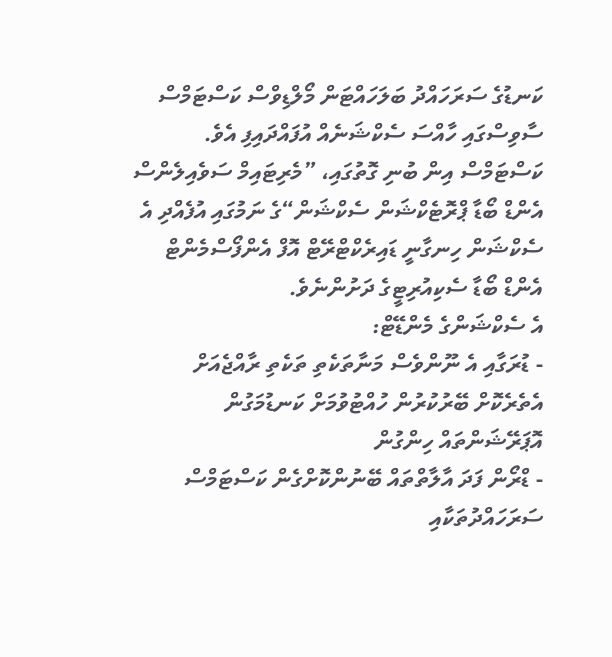ކަނޑުގެ ސަރަހައްދު ބަލަހައްޓަން މޯލްޑިވްސް ކަސްޓަމްސް ސާވިސްގައި ހާއްސަ ސެކްޝަނެއް އުފައްދައިފި އެވެ.
ކަސްޓަމްސް އިން ބުނި ގޮތުގައި، ”މެރިޓައިމް ސަވެއިލެންސް އެންޑް ބޯޑާ ޕްރޮޓެކްޝަން ސެކްޝަން“ގެ ނަމުގައި އުފެއްދި އެ ސެކްޝަން ހިނގާނީ ޑައިރެކްޓްރޭޓް އޮފް އެންފޯސްމެންޓް އެންޑް ބޯޑާ ސެކިއުރިޓީގެ ދަށުންނެވެ.
އެ ސެކްޝަންގެ މެންޑޭޓް:
- ޑުރަގާއި އެ ނޫންވެސް މަނާތަކެތި ތަކެތި ރާއްޖެއަށް އެތެރެކޮށް ބޭރުކުރުން ހުއްޓުވުމަށް ކަނޑުމަގުން އޮޕަރޭޝަންތައް ހިންގުން
- ޑްރޯން ފަދަ އާލާތްތައް ބޭނުންކޮށްގެން ކަސްޓަމްސް ސަރަހައްދުތަކާއި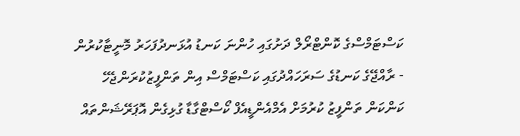ކަސްޓަމްސްގެ ކޮންޓްރޯލް ދަށުގައި ހުންނަ ކަނޑު އުޅަނދުފަހަރު މޮނީޓާކުރުން
- ރާއްޖޭގެ ކަނޑުގެ ސަރަހައްދުގައި ކަސްޓަމްސް އިން ތަންފީޒުކުރަންޖެހޭ ކަންކަން ތަންފީޒު ކުރުމަށް އެމްއެންޑީއެފް ކޯސްޓްގާޑާ ގުޅިގެން އޮޕަރޭޝަންތައް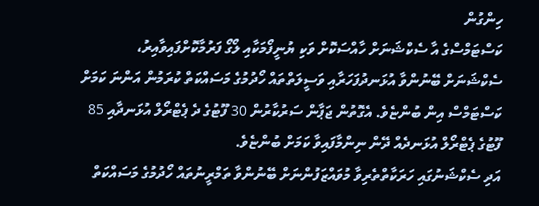ހިންގުން
ކަސްޓަމްސްގެ އާ ސެކްޝަނަށް ހާއްސަކޮށް ވަކި ޔުނީފޯމަކާއި ލޯގޯ ފަރުމާކޮށްފައިވާއިރު، ސެކްޝަނަށް ބޭނުންވާ އުޅަނދުފަހަރާއި ވަސީލަތްތައް ހޯދުމުގެ މަސައްކަތް ކުރަމުން އަންނަ ކަމަށް ކަސްޓަމްސް އިން ބުންޏެވެ. އެގޮތުން ޖަޕާން ސަރުކާރުން 30 ފޫޓުގެ ދެ ޕެޓްރޯލް އުޅަނދާއި 85 ފޫޓުގެ ޕެޓްރޯލް އުޅަނދެއް ދޭން ނިންމާފައިވާ ކަމަށް ބުންޏެވެ.
އަދި ސެކްޝަނުގައި ހަރަކާތްތެރިވާ މުވައްޒަފުންނަށް ބޭނުންވާ ތަމްރީނުތައް ހޯދުމުގެ މަސައްކަތް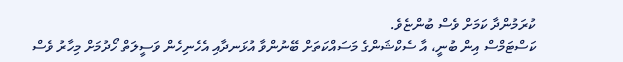ކުރަމުންދާ ކަމަށް ވެސް ބުންޏެވެ.
ކަސްޓަމްސް އިން ބުނީ، އާ ސެކްޝަންގެ މަސައްކަތަށް ބޭނުންވާ އުޅަނދާއި އެހެނިހެން ވަސީލަތް ހޯދުމަށް މިހާރު ވެސް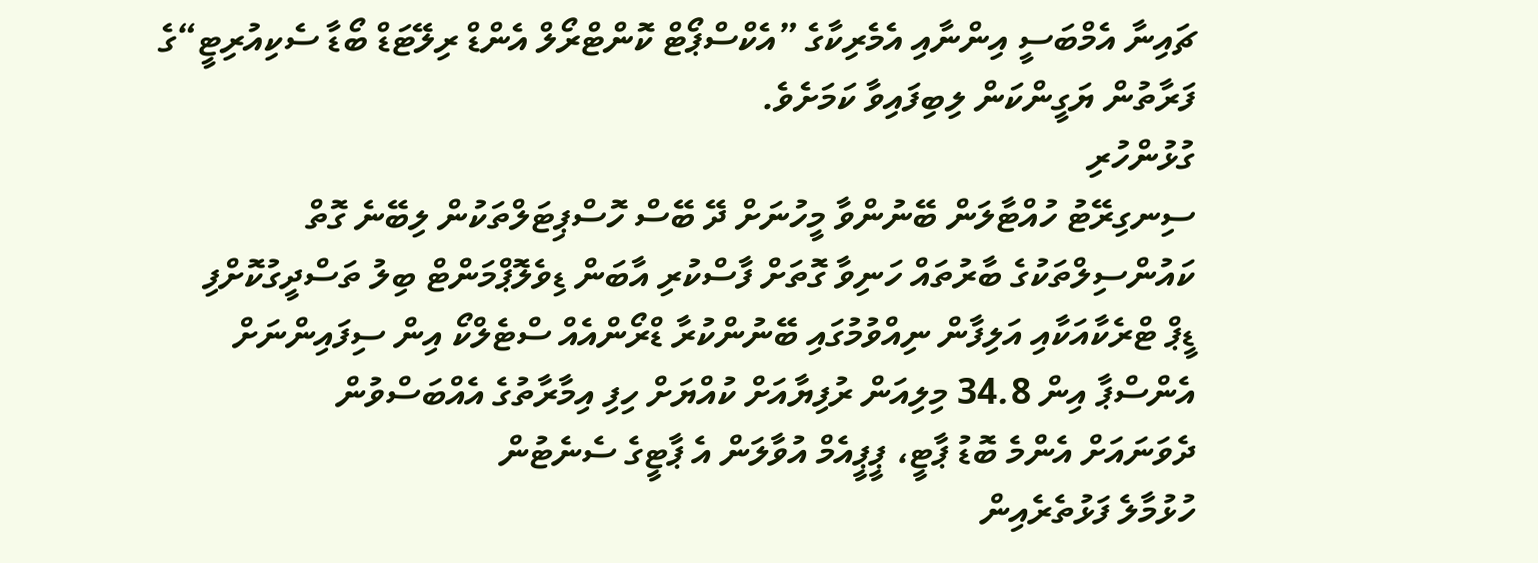ޗައިނާ އެމްބަސީ އިންނާއި އެމެރިކާގެ ”އެކްސްޕޯޓް ކޮންޓްރޯލް އެންޑް ރިލޭޓަޑް ބޯޑާ ސެކިއުރިޓީ“ގެ ފަރާތުން ޔަގީންކަން ލިބިފައިވާ ކަމަށެވެ.
ގުޅުންހުރި
ސިނގިރޭޓު ހުއްޓާލަން ބޭނުންވާ މީހުނަށް ދޭ ބޭސް ހޮސްޕިޓަލްތަކުން ލިބޭނެ ގޮތް
ކައުންސިލްތަކުގެ ބާރުތައް ހަނިވާ ގޮތަށް ފާސްކުރި އާބަން ޑިވެލޮޕްމަންޓް ބިލު ތަސްދީގުކޮށްފި
ޑީޕް ޓްރެކާއަކާއި އަލިފާން ނިއްވުމުގައި ބޭނުންކުރާ ޑްރޯންއެއް ސްޓެލްކޯ އިން ސިފައިންނަށް
އެންސްޕާ އިން 34.8 މިލިއަން ރުފިޔާއަށް ކުއްޔަށް ހިފި އިމާރާތުގެ އެއްބަސްވުން
ދެވަނައަށް އެންމެ ބޮޑު ޕާޓީ، ޕީޕީއެމް އުވާލަން އެ ޕާޓީގެ ސެނެޓުން
ހުޅުމާލެ ފަޅުތެރެއިން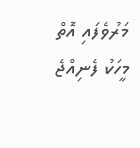މަރުވެފައި އޮތް މީހަކު ފެނިއްޖެ